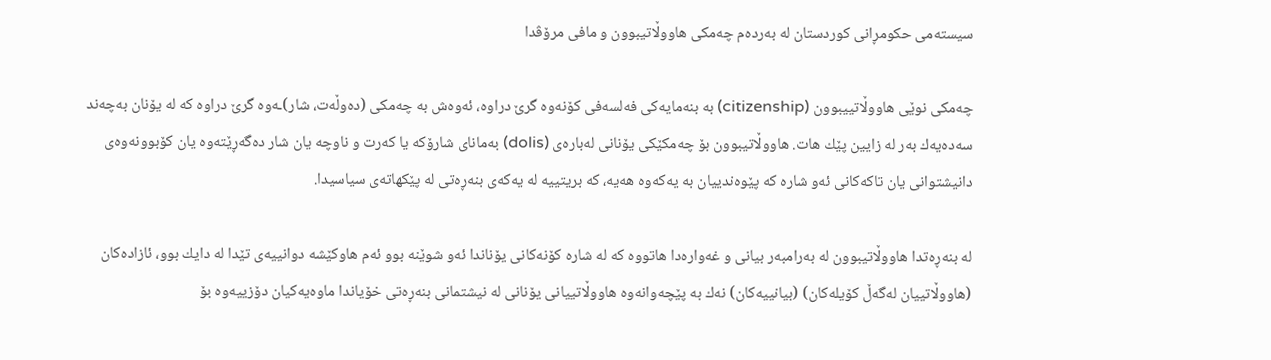سیسته‌می حكومڕانی كوردستان له‌ به‌رده‌م چه‌مكى هاووڵاتیبوون و مافى مرۆڤدا

چه‌مكى نوێى هاووڵاتییبوون (citizenship) به‌ بنه‌مایه‌كى فه‌لسه‌فى كۆنه‌وه‌ گرێ دراوه‌، ئه‌وه‌ش به‌ چه‌مكى (ده‌وڵه‌ت، شار)ـه‌وه‌ گرێ دراوه‌ كه‌ له‌ یۆنان به‌چه‌ند سه‌ده‌یه‌ك به‌ر له‌ زایین پێك هات. هاووڵاتیبوون بۆ چه‌مكێكى یۆنانى له‌باره‌ى (dolis) به‌ماناى شارۆكه‌ یا كه‌رت و ناوچه‌ یان شار ده‌گه‌ڕێته‌وه‌ یان كۆبوونه‌وه‌ى دانیشتوانی یان تاكه‌كانى ئه‌و شاره‌ كه‌ پێوه‌ندییان به‌ یه‌كه‌وه‌ هه‌یه‌، كه‌ بریتییه‌ له‌ یه‌كه‌ى بنه‌ڕه‌تى له‌ پێكهاته‌ى سیاسیدا.

له‌ بنه‌ڕه‌تدا هاووڵاتیبوون له‌ به‌رامبه‌ر بیانى و غه‌واره‌دا هاتووه‌ كه‌ له‌ شاره‌ كۆنه‌كانى یۆناندا ئه‌و شوێنه‌ بوو ئه‌م هاوكێشه‌ دوانییه‌ى تێدا له‌ دایك بوو، ئازاده‌كان (هاووڵاتییان له‌گه‌ڵ كۆیله‌كان) (بیانییه‌كان) نه‌ك به‌ پێچه‌وانه‌وه‌ هاووڵاتییانى یۆنانى له‌ نیشتمانى بنه‌ڕه‌تى خۆیاندا ماوه‌یه‌كیان دۆزییه‌وه‌ بۆ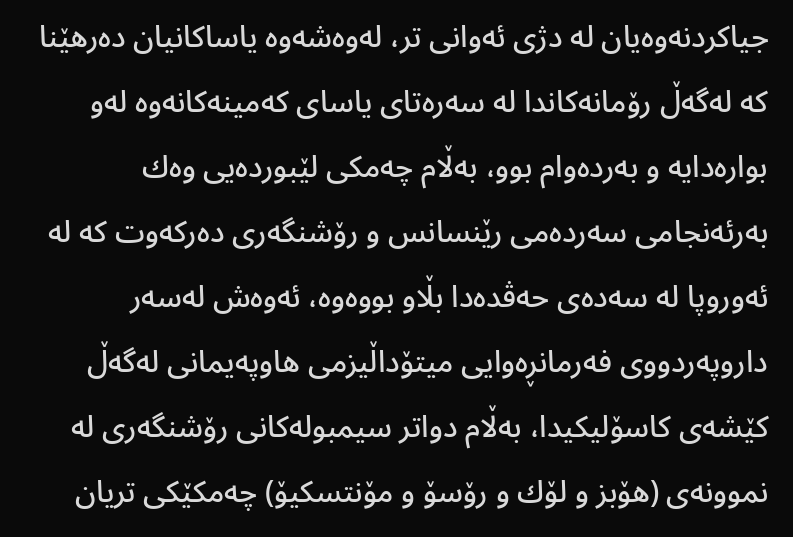جیاكردنه‌وه‌یان له‌ دژى ئه‌وانی تر، له‌وه‌شه‌وه‌ یاساكانیان ده‌رهێنا كه‌ له‌گه‌ڵ رۆمانه‌كاندا له‌ سه‌ره‌تاى یاسای كه‌مینه‌كانه‌وه‌ له‌و بواره‌دایه‌ و به‌رده‌وام بوو، به‌ڵام چه‌مكى لێبورده‌یی وه‌ك به‌رئه‌نجامى سه‌رده‌مى رێنسانس و رۆشنگه‌رى ده‌ركه‌وت كه‌ له‌ ئه‌وروپا له‌ سه‌ده‌ى حه‌ڤده‌دا بڵاو بووه‌وه‌، ئه‌وه‌ش له‌سه‌ر داروپه‌ردووى فه‌رمانڕه‌وایی میتۆداڵیزمى هاوپه‌یمانى له‌گه‌ڵ كێشه‌ى كاسۆلیكیدا، به‌ڵام دواتر سیمبوله‌كانى رۆشنگه‌رى له‌ نموونه‌ى (هۆبز و لۆك و رۆسۆ و مۆنتسكیۆ) چه‌مكێكى تریان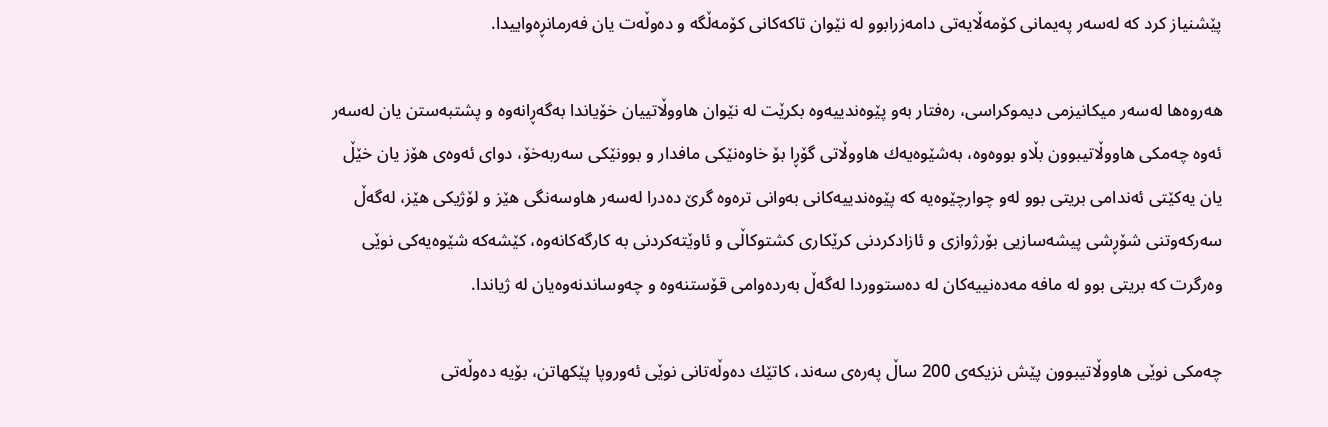پێشنیاز كرد كه‌ له‌سه‌ر په‌یمانى كۆمه‌ڵایه‌تى دامه‌زرابوو له‌ نێوان تاكه‌كانى كۆمه‌ڵگه‌ و ده‌وڵه‌ت یان فه‌رمانڕه‌واییدا.

هه‌روه‌ها له‌سه‌ر میكانیزمى دیموكراسى، ره‌فتار به‌و پێوه‌ندییه‌وه‌ بكرێت له‌ نێوان هاووڵاتییان خۆیاندا به‌گه‌ڕانه‌وه‌ و پشتبه‌ستن یان له‌سه‌ر ئه‌وه‌ چه‌مكى هاووڵاتیبوون بڵاو بووه‌وه‌، به‌شێوه‌یه‌ك هاووڵاتى گۆڕا بۆ خاوه‌نێكى مافدار و بوونێكى سه‌ربه‌خۆ، دواى ئه‌وه‌ى هۆز یان خێڵ یان یه‌كێتى ئه‌ندامى بریتى بوو له‌و چوارچێوه‌یه‌ كه‌ پێوه‌ندییه‌كانى به‌وانی تره‌وه‌ گرێ ده‌درا له‌سه‌ر هاوسه‌نگى هێز و لۆژیكى هێز، له‌گه‌ڵ سه‌ركه‌وتنى شۆڕشى پیشه‌سازیى بۆرژوازى و ئازادكردنى كرێكارى كشتوكاڵى و ئاوێته‌كردنى به‌ كارگه‌كانه‌وه‌، كێشه‌كه‌ شێوه‌یه‌كى نوێى وه‌رگرت كه‌ بریتى بوو له‌ مافه‌ مه‌ده‌نییه‌كان له‌ ده‌ستووردا له‌گه‌ڵ به‌رده‌وامى قۆستنه‌وه‌ و چه‌وساندنه‌وه‌یان له‌ ژیاندا.

چه‌مكى نوێى هاووڵاتیبوون پێش نزیكه‌ى 200 ساڵ په‌ره‌ى سه‌ند، كاتێك ده‌وڵه‌تانى نوێى ئه‌وروپا پێكهاتن، بۆیه‌ ده‌وڵه‌تى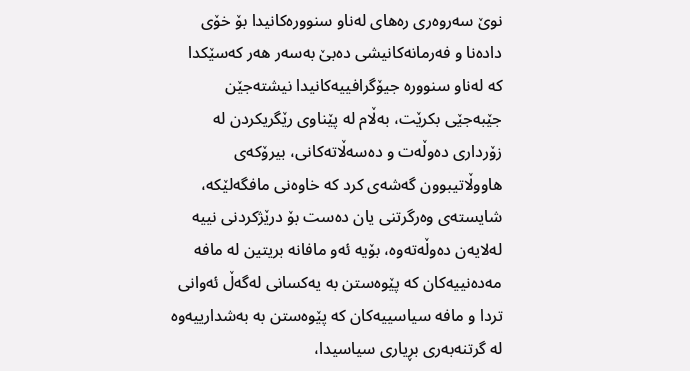نوێ سه‌روه‌رى ره‌هاى له‌ناو سنووره‌كانیدا بۆ خۆى داده‌نا و فه‌رمانه‌كانیشى ده‌بێ به‌سه‌ر هه‌ر كه‌سێكدا كه‌ له‌ناو سنووره‌ جیۆگرافییه‌كانیدا نیشته‌جێن جێبه‌جێى بكرێت، به‌ڵام له‌ پێناوى رێگریكردن له‌ زۆردارى ده‌وڵه‌ت و ده‌سه‌ڵاته‌كانى، بیرۆكه‌ى هاووڵاتیبوون گه‌شه‌ى كرد كه‌ خاوه‌نى مافگه‌لێكه‌، شایسته‌ى وه‌رگرتنى یان ده‌ست بۆ درێژكردنی نییه‌ له‌لایه‌ن ده‌وڵه‌ته‌وه‌، بۆیه‌ ئه‌و مافانه‌ بریتین له‌ مافه‌ مه‌ده‌نییه‌كان كه‌ پێوه‌ستن به‌ یه‌كسانى له‌گه‌ڵ ئه‌وانی تردا و مافه‌ سیاسییه‌كان كه‌ پێوه‌ستن به‌ به‌شدارییه‌وه‌ له‌ گرتنه‌به‌رى بڕیارى سیاسیدا،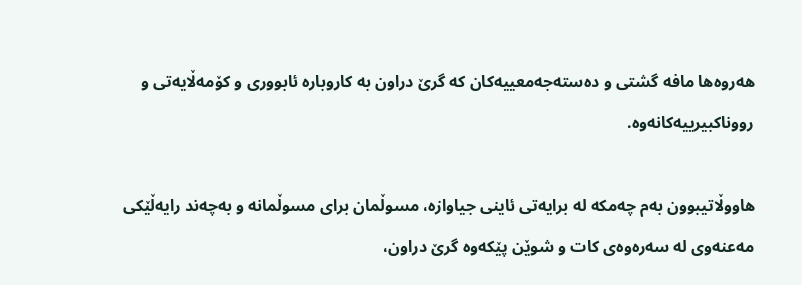هه‌روه‌ها مافه‌ گشتى و ده‌سته‌جه‌معییه‌كان كه‌ گرێ دراون به‌ كاروباره‌ ئابوورى و كۆمه‌ڵایه‌تى و رووناكبیرییه‌كانه‌وه‌.

هاووڵاتیبوون به‌م چه‌مكه‌ له‌ برایه‌تى ئاینى جیاوازه‌، مسوڵمان براى مسوڵمانه‌ و به‌چه‌ند رایه‌ڵێكى مه‌عنه‌وى له‌ سه‌ره‌وه‌ى كات و شوێن پێكه‌وه‌ گرێ دراون،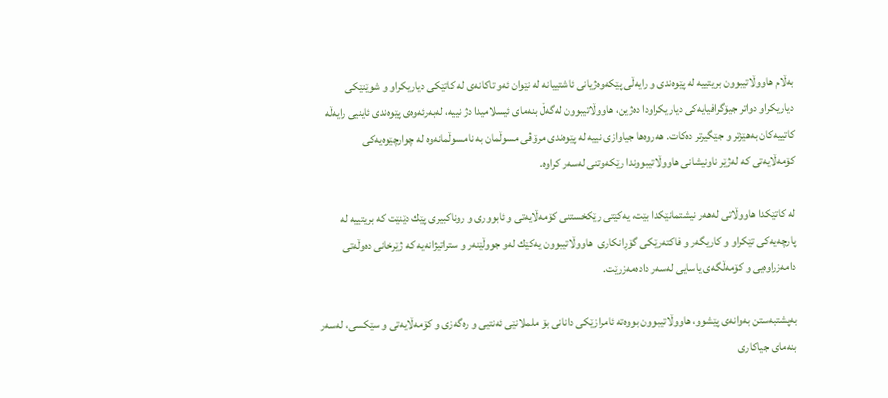به‌ڵام هاووڵاتیبوون بریتییه‌ له‌ پێوه‌ندى و رایه‌ڵى پێكه‌وه‌ژیانى ئاشتییانه‌ له‌ نێوان ئه‌و تاكانه‌ى له‌ كاتێكى دیاریكراو و شوێنێكى دیاریكراو دواتر جیۆگرافیایه‌كى دیاریكراودا ده‌ژین، هاووڵاتیبوون له‌گه‌ڵ بنه‌ماى ئیسلامیدا دژ نییه‌، له‌به‌رئه‌وه‌ى پێوه‌ندى ئاینیى رایه‌ڵه‌ كاتییه‌كان به‌هێزتر و جێگیرتر ده‌كات. هه‌روه‌ها جیاوازى نییه‌ له‌ پێوه‌ندى مرۆڤى مسوڵمان به‌ نامسوڵمانه‌وه‌ له‌ چوارچێوه‌یه‌كى كۆمه‌ڵایه‌تی كه‌ له‌ژێر ناونیشانى هاووڵاتیبووندا رێكه‌وتنى له‌سه‌ر كراوه‌.

له‌ كاتێكدا هاووڵاتى له‌هه‌ر نیشتمانێكدا بێت، یه‌كێتى رێكخستنى كۆمه‌ڵایه‌تى و ئابوورى و روناكبیرى پێك دێنێت كه‌ بریتییه‌ له‌ پارچه‌یه‌كى تێكراو و كاریگه‌ر و فاكته‌رێكى گۆڕانكارى  هاووڵاتیبوون یه‌كێك له‌و جووڵێنه‌ر و ستراتیژانه‌یه‌ كه‌ ژێرخانى ده‌وڵه‌تى دامه‌زراوه‌یی و كۆمه‌ڵگه‌ى یاسایی له‌سه‌ر داده‌مه‌زرێت.

به‌پشتبه‌ستن به‌وانه‌ى پێشوو، هاووڵاتیبوون بووه‌ته‌ ئامرازێكی دانانى بۆ ململانێى ئه‌نتیى و ره‌گه‌زى و كۆمه‌ڵایه‌تى و سێكسی، له‌سه‌ر بنه‌ماى جیاكارى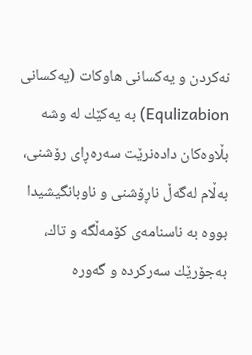نه‌كردن و یه‌كسانى هاوكات (یه‌كسانى Equlizabion) به‌ یه‌كێك له‌ وشه‌ بڵاوه‌كان داده‌نرێت سه‌ره‌ڕاى رۆشنى، به‌ڵام له‌گه‌ڵ ناڕۆشنى و ناوبانگیشیدا بووه‌ به‌ ناسنامه‌ى كۆمه‌ڵگه‌ و تاك، به‌جۆرێك سه‌ركرده‌ و گه‌وره‌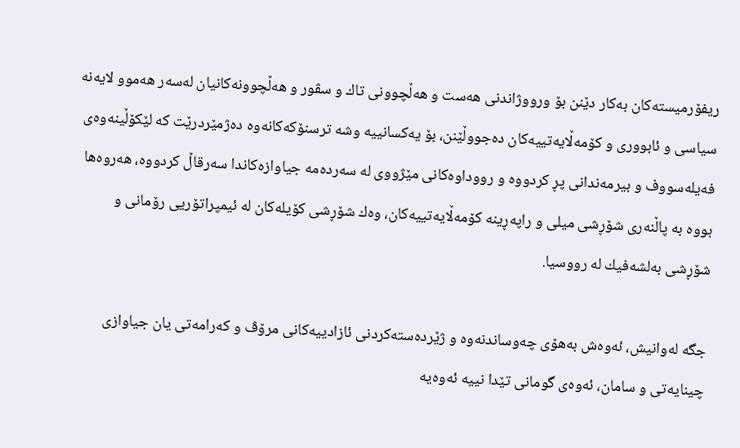ریفۆرمیسته‌كان به‌كار دێنن بۆ ورووژاندنى هه‌ست و هه‌ڵچوونى تاك و سڤور و هه‌ڵچوونه‌كانیان له‌سه‌ر هه‌موو لایه‌نه‌ سیاسى و ئابوورى و كۆمه‌ڵایه‌تییه‌كان ده‌جووڵێنن، بۆ یه‌كسانییه‌ وشه‌ ترسنۆكه‌كانه‌وه‌ ده‌ژمێردرێت كه‌ لێكۆڵینه‌وه‌ى فه‌یله‌سووف و بیرمه‌ندانى پڕ كردووه‌ و رووداوه‌كانى مێژووى له‌ سه‌رده‌مه‌ جیاوازه‌كاندا سه‌رقاڵ كردووه‌، هه‌روه‌ها بووه‌ به‌ پاڵنه‌رى شۆڕشى میلى و راپه‌ڕینه‌ كۆمه‌ڵایه‌تییه‌كان، وه‌ك شۆڕشى كۆیله‌كان له‌ ئیمپراتۆریى رۆمانى و شۆڕشى به‌لشه‌فیك له‌ رووسیا.

جگه‌ له‌وانیش، ئه‌وه‌ش به‌هۆى چه‌وساندنه‌وه‌ و ژێرده‌سته‌كردنى ئازادییه‌كانى مرۆڤ و كه‌رامه‌تى یان جیاوازى چینایه‌تى و سامان، ئه‌وه‌ى گومانى تێدا نییه‌ ئه‌وه‌یه‌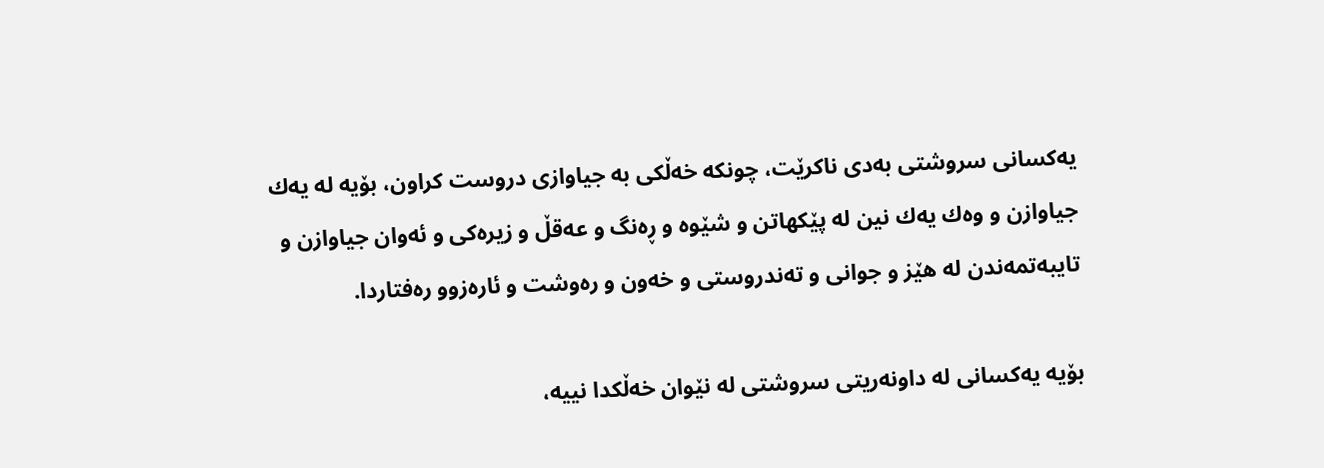یه‌كسانى سروشتى به‌دى ناكرێت، چونكه‌ خه‌ڵكى به‌ جیاوازى دروست كراون، بۆیه‌ له‌ یه‌ك جیاوازن و وه‌ك یه‌ك نین له‌ پێكهاتن و شێوه‌ و ڕه‌نگ و عه‌قڵ و زیره‌كى و ئه‌وان جیاوازن و تایبه‌تمه‌ندن له‌ هێز و جوانى و ته‌ندروستى و خه‌ون و ره‌وشت و ئاره‌زوو ره‌فتاردا.

بۆیه‌ یه‌كسانى له‌ داونه‌ریتى سروشتى له‌ نێوان خه‌ڵكدا نییه‌،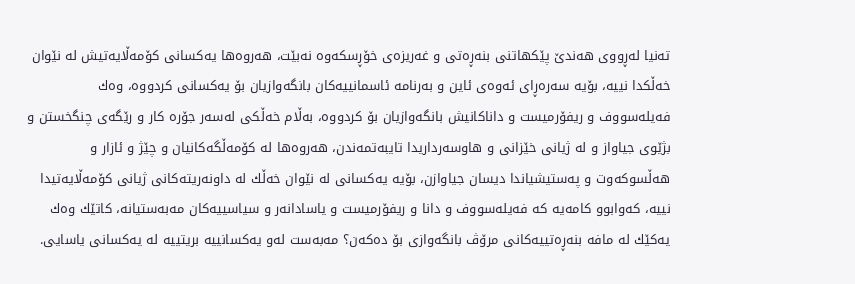ته‌نیا له‌ڕووى هه‌ندێ پێكهاتنى بنه‌ڕه‌تى و غه‌ریزه‌ى خۆڕسكه‌وه‌ نه‌بێت، هه‌روه‌ها یه‌كسانى كۆمه‌ڵایه‌تیش له‌ نێوان خه‌ڵكدا نییه‌، بۆیه‌ سه‌ره‌ڕاى ئه‌وه‌ى ئاین و به‌رنامه‌ ئاسمانییه‌كان بانگه‌وازیان بۆ یه‌كسانى كردووه‌، وه‌ك فه‌یله‌سووف و ریفۆرمیست و داناكانیش بانگه‌وازیان بۆ كردووه‌، به‌ڵام خه‌ڵكى له‌سه‌ر جۆره‌ كار و رێگه‌ى چنگخستن و بژێوى جیاواز و له‌ ژیانى خێزانى و هاوسه‌رداریدا تایبه‌تمه‌ندن، هه‌روه‌ها له‌ كۆمه‌ڵگه‌كانیان و چێژ و ئازار و هه‌ڵسوكه‌وت و په‌ستیشیاندا دیسان جیاوازن، بۆیه‌ یه‌كسانى له‌ نێوان خه‌ڵك له‌ داونه‌ریته‌كانى ژیانى كۆمه‌ڵایه‌تیدا نییه‌، كه‌وابوو كامه‌یه‌ كه‌ فه‌یله‌سووف و دانا و ریفۆرمیست و یاسادانه‌ر و سیاسییه‌كان مه‌به‌ستیانه‌، كاتێك وه‌ك یه‌كێك له‌ مافه‌ بنه‌ڕه‌تییه‌كانى مرۆڤ بانگه‌وازى بۆ ده‌كه‌ن؟ مه‌به‌ست له‌و یه‌كسانییه‌ بریتییه‌ له‌ یه‌كسانى یاسایی.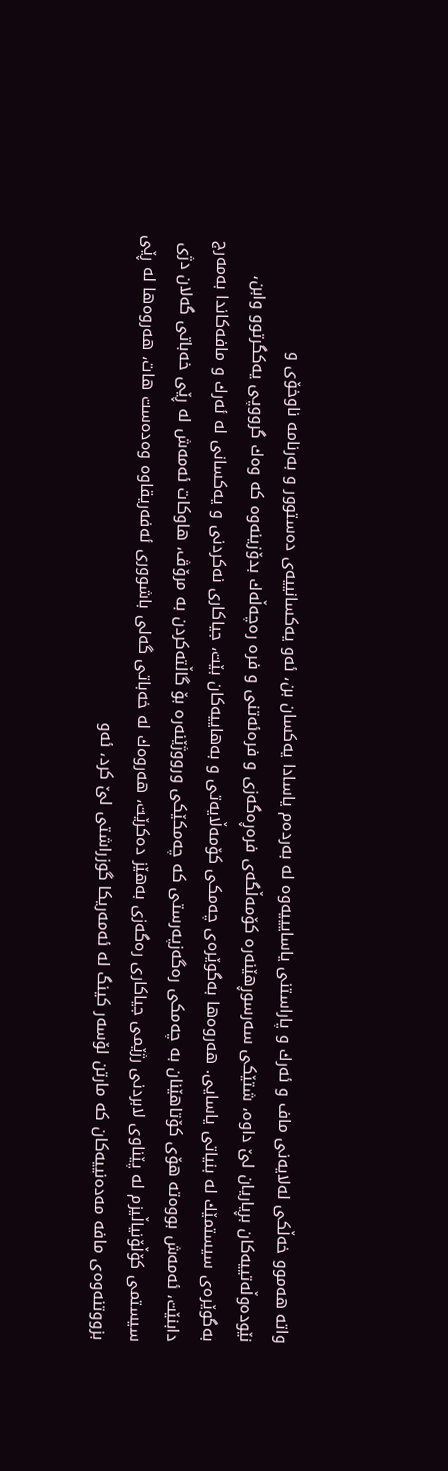واته‌ هه‌موو خه‌ڵكى له‌لایه‌نى ماف و ئه‌رك و پاراستنى یاسایییه‌وه‌ له‌ به‌رده‌م یاسادا یه‌كسان بن، ئه‌و یه‌كسانییه‌ی ده‌ستوور و به‌رنامه‌ ناوخۆى و نێوده‌وڵه‌تییه‌كان بڕیاریان لێ داوه‌، شتێكى سه‌رسوڕهێنه‌ره‌ كۆمه‌ڵگه‌ى فره‌ڕه‌گه‌زى و فره‌ئه‌تنى و فره‌ ره‌چه‌ڵه‌ك بدۆزینه‌وه‌ كه‌ وه‌ك گرووپى یه‌كگرتوو وابن، به‌گوێره‌ى سیستمێك له‌ بنیاتى یاسایی. هه‌روه‌ها به‌گوێره‌ى چه‌مكى كۆمه‌ڵایه‌تى و به‌هاییه‌كان بێت، جیاكارى نه‌كردنى و یه‌كسانى له‌ ئه‌رك و مافه‌كاندا به‌مه‌رج دابنێت، ئه‌مه‌ش بووه‌ته‌ هۆى كۆتاهێنان به‌ چه‌مكى ره‌گه‌زپه‌رستى كه‌ چه‌مكێكى ورووژێنه‌ره‌ بۆ گاڵته‌كردن به‌ مرۆڤ، هاوكات ئه‌مه‌ش له‌ ڕێى خه‌باتى گه‌لان دژى سیستمى كۆڵۆنیاڵیزم له‌ پێناوى لابردنى رژێمى جیاكارى ره‌گه‌زى به‌هێز ده‌كرێت، هه‌روه‌ك له‌ خه‌باتى گه‌لى باشوورى ئه‌فه‌ریقاوه‌ وه‌ده‌ست هات، هه‌روه‌ها له‌ ڕێى بزووتنه‌وه‌ى مافه‌ مه‌ده‌نییه‌كان كه‌ مارتن لۆسه‌ر كینگ له‌ ئه‌مه‌ریكا گوزراشتى لێ كرد، ئه‌و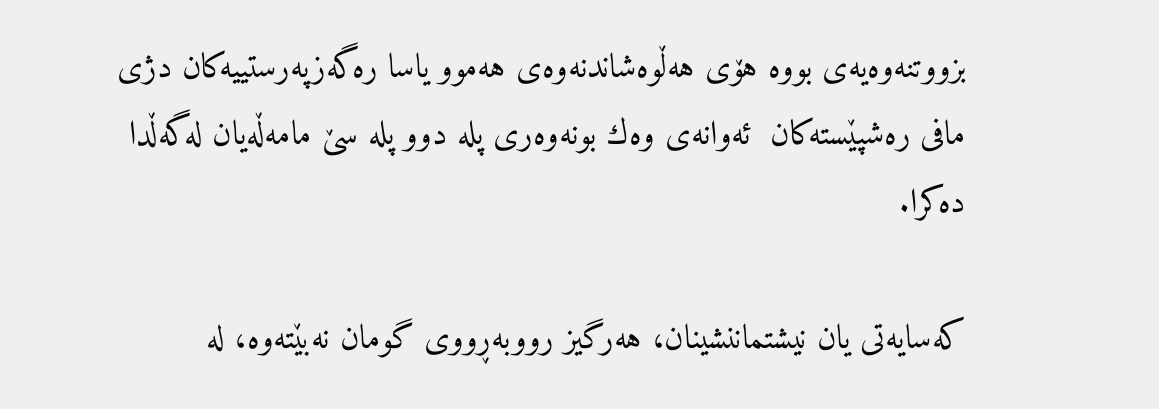بزووتنه‌وه‌یه‌ى بووه‌ هۆى هه‌ڵوه‌شاندنه‌وه‌ى هه‌موو یاسا ره‌گه‌زپه‌رستییه‌كان دژی مافى ره‌شپێسته‌كان  ئه‌وانه‌ى وه‌ك بونه‌وه‌رى پله‌ دوو پله‌ سێ مامه‌ڵه‌یان له‌گه‌ڵدا ده‌كرا.

كه‌سایه‌تى یان نیشتماننشینان، هه‌رگیز رووبه‌ڕووى گومان نه‌بێته‌وه‌، له‌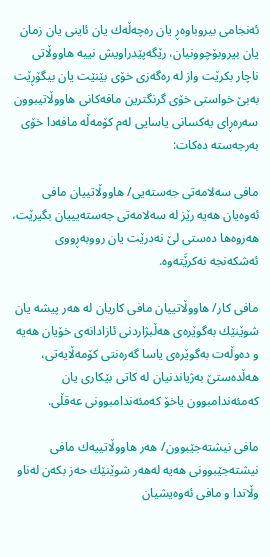ئه‌نجامى بیروباوه‌ڕ یان ره‌چه‌ڵه‌ك یان ئاینى یان زمان یان بیروبۆچوونیان، رێگه‌پێدراویش نییه‌ هاووڵاتى ناچار بكرێت واز له‌ ره‌گه‌زى خۆى بێنێت یان بیگۆڕێت به‌بێ خواستى خۆى گرنگترین مافه‌كانى هاووڵاتیبوون سه‌ره‌ڕاى یه‌كسانى یاسایی له‌م كۆمه‌ڵه‌ مافه‌دا خۆى به‌رجه‌سته‌ ده‌كات:

مافى سه‌لامه‌تى جه‌سته‌یی/ هاووڵاتییان مافى ئه‌وه‌یان هه‌یه‌ رێز له‌ سه‌لامه‌تى جه‌سته‌یییان بگیرێت، هه‌روه‌ها ده‌ستى لێ نه‌درێت یان رووبه‌ڕووى ئه‌شكه‌نجه‌ نه‌كرێَته‌وه‌.

مافى كار/ هاووڵاتییان مافى كاریان له‌ هه‌ر پیشه‌ یان شوێنێك به‌گوێره‌ى هه‌ڵبژاردنى ئازادانه‌ى خۆیان هه‌یه‌ و ده‌وڵه‌ت به‌گوێره‌ى یاسا گه‌ره‌نتى كۆمه‌ڵایه‌تى، هه‌ڵده‌ستێ به‌ژیاندنیان له‌ كاتى بێكارى یان كه‌مئه‌ندامبوون یاخۆ كه‌مئه‌ندامبوونى عه‌قڵى.

مافى نیشته‌جێبوون/ هه‌ر هاووڵاتییه‌ك مافى نیشته‌جێبوونى هه‌یه‌ له‌هه‌ر شوێنێك حه‌ز بكه‌ن له‌ناو وڵاتدا و مافى ئه‌وه‌یشیان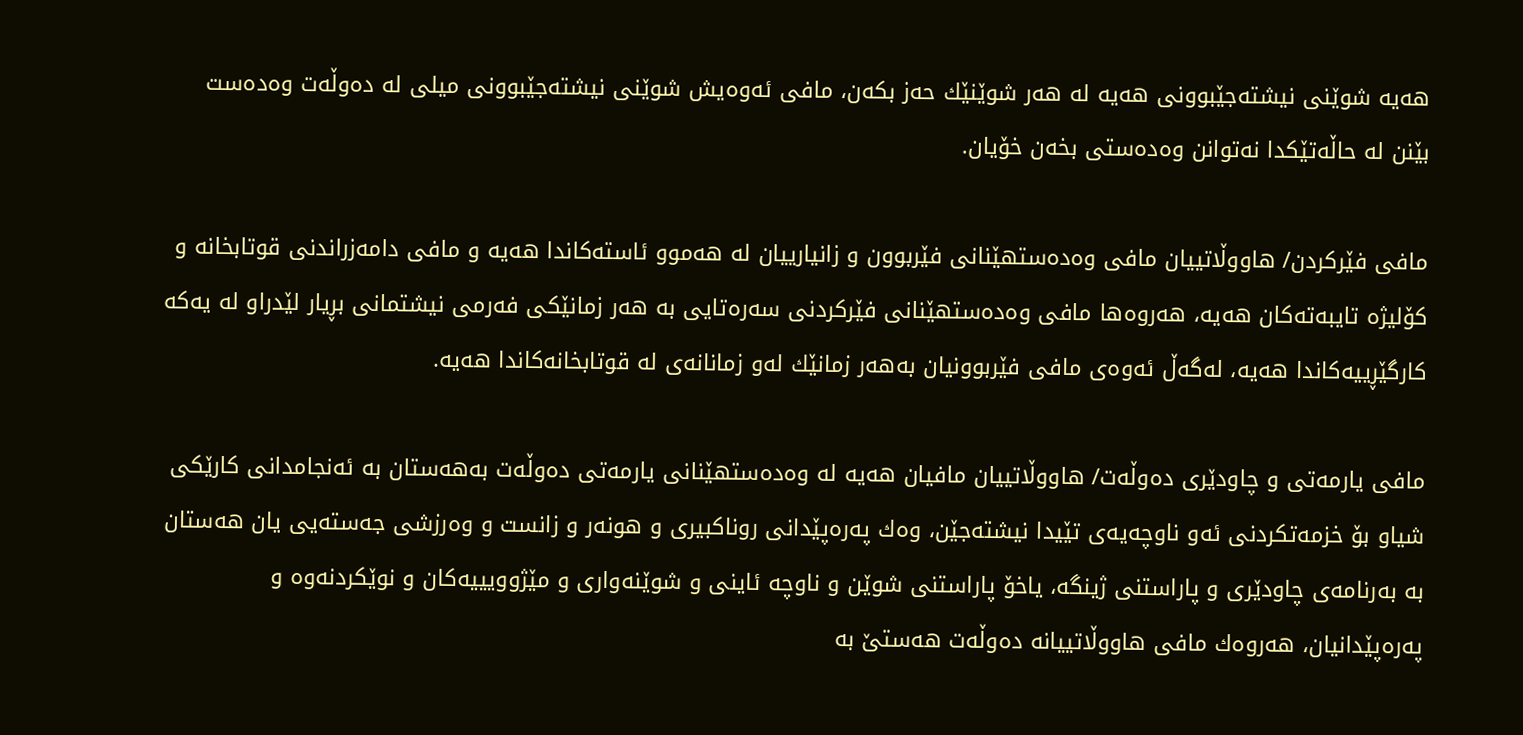هه‌یه‌ شوێنى نیشته‌جێبوونى هه‌یه‌ له‌ هه‌ر شوێنێك حه‌ز بكه‌ن، مافى ئه‌وه‌یش شوێنى نیشته‌جێبوونى میلى له‌ ده‌وڵه‌ت وه‌ده‌ست بێنن له‌ حاڵه‌تێكدا نه‌توانن وه‌ده‌ستى بخه‌ن خۆیان.

مافى فێركردن/ هاووڵاتییان مافى وه‌ده‌ستهێنانى فێربوون و زانیارییان له‌ هه‌موو ئاسته‌كاندا هه‌یه‌ و مافى دامه‌زراندنى قوتابخانه‌ و كۆلیژه‌ تایبه‌ته‌كان هه‌یه‌، هه‌روه‌ها مافى وه‌ده‌ستهێنانى فێركردنى سه‌ره‌تایی به‌ هه‌ر زمانێكى فه‌رمى نیشتمانى بڕیار لێدراو له‌ یه‌كه‌ كارگێڕییه‌كاندا هه‌یه‌، له‌گه‌ڵ ئه‌وه‌ى مافى فێربوونیان به‌هه‌ر زمانێك له‌و زمانانه‌ى له‌ قوتابخانه‌كاندا هه‌یه‌.

مافى یارمه‌تى و چاودێرى ده‌وڵه‌ت/ هاووڵاتییان مافیان هه‌یه‌ له‌ وه‌ده‌ستهێنانى یارمه‌تى ده‌وڵه‌ت به‌هه‌ستان به‌ ئه‌نجامدانى كارێكى شیاو بۆ خزمه‌تكردنى ئه‌و ناوچه‌یه‌ى تێیدا نیشته‌جێن، وه‌ك په‌ره‌پێدانى روناكبیرى و هونه‌ر و زانست و وه‌رزشى جه‌سته‌یی یان هه‌ستان به‌ به‌رنامه‌ى چاودێرى و پاراستنى ژینگه‌، یاخۆ پاراستنى شوێن و ناوچه‌ ئاینى و شوێنه‌وارى و مێژوویییه‌كان و نوێكردنه‌وه‌ و په‌ره‌پێدانیان، هه‌روه‌ك مافى هاووڵاتییانه‌ ده‌وڵه‌ت هه‌ستێ به‌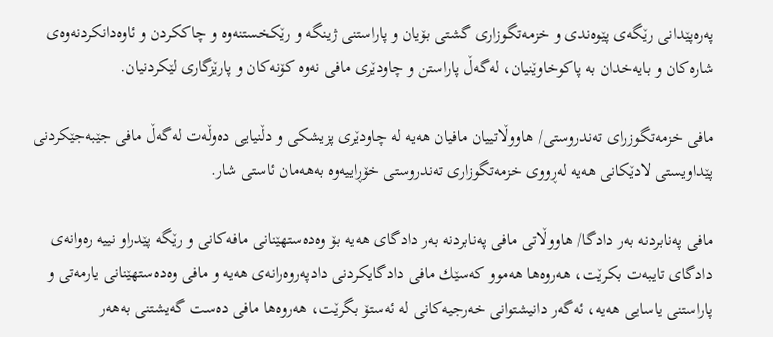په‌ره‌پێدانى رێگه‌ى پێوه‌ندى و خزمه‌تگوزارى گشتى بۆیان و پاراستنى ژینگه‌ و رێكخستنه‌وه‌ و چاككردن و ئاوه‌دانكردنه‌وه‌ى شاره‌كان و بایه‌خدان به‌ پاكوخاوێنیان، له‌گه‌ڵ پاراستن و چاودێرى مافى نه‌وه‌ كۆنه‌كان و پارێزگارى لێكردنیان.

مافى خزمه‌تگوزراى ته‌ندروستى/ هاووڵاتییان مافیان هه‌یه‌ له‌ چاودێرى پزیشكى و دڵنیایی ده‌وڵه‌ت له‌گه‌ڵ مافى جێبه‌جێكردنى پێداویستى لادێكانى هه‌یه‌ له‌ڕووى خزمه‌تگوزارى ته‌ندروستى خۆڕاییه‌وه‌ به‌هه‌مان ئاستى شار.

مافى په‌نابردنه‌ به‌ر دادگا/ هاووڵاتى مافى په‌نابردنه‌ به‌ر دادگاى هه‌یه‌ بۆ وه‌ده‌ستهێنانى مافه‌كانى و رێگه‌ پێدراو نییه‌ ره‌وانه‌ى دادگاى تایبه‌ت بكرێت، هه‌روه‌ها هه‌موو كه‌سێك مافى دادگایكردنى دادپه‌روه‌رانه‌ى هه‌یه‌ و مافى وه‌ده‌ستهێنانى یارمه‌تى و پاراستنى یاسایی هه‌یه‌، ئه‌گه‌ر دانیشتوانى خه‌رجیه‌كانى له‌ ئه‌ستۆ بگرێت، هه‌روه‌ها مافى ده‌ست گه‌یشتنى به‌هه‌ر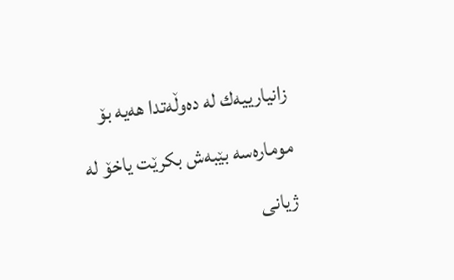زانیارییه‌ك له‌ ده‌وڵه‌تدا هه‌یه‌ بۆ موماره‌سه‌ بێبه‌ش بكرێت یاخۆ له‌ ژیانى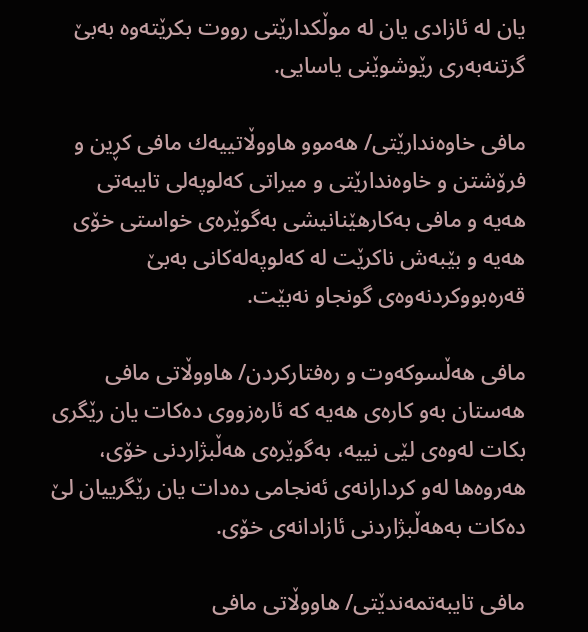یان له‌ ئازادى یان له‌ موڵكدارێتى رووت بكرێته‌وه‌ به‌بێ گرتنه‌به‌رى رێوشوێنى یاسایی.

مافى خاوه‌ندارێتى/ هه‌موو هاووڵاتییه‌ك مافى كڕین و فرۆشتن و خاوه‌ندارێتى و میراتى كه‌لوپه‌لى تایبه‌تى هه‌یه‌ و مافى به‌كارهێنانیشى به‌گوێره‌ى خواستى خۆى هه‌یه‌ و بێبه‌ش ناكرێت له‌ كه‌لوپه‌له‌كانى به‌بێ قه‌ره‌بووكردنه‌وه‌ى گونجاو نه‌بێت.

مافى هه‌ڵسوكه‌وت و ره‌فتاركردن/ هاووڵاتى مافى هه‌ستان به‌و كاره‌ى هه‌یه‌ كه‌ ئاره‌زووى ده‌كات یان رێگرى بكات له‌وه‌ى لێى نییه‌، به‌گوێره‌ى هه‌ڵبژاردنى خۆى، هه‌روه‌ها له‌و كردارانه‌ى ئه‌نجامى ده‌دات یان رێگرییان لێ ده‌كات به‌هه‌ڵبژاردنى ئازادانه‌ى خۆى.

مافى تایبه‌تمه‌ندێتی/ هاووڵاتى مافى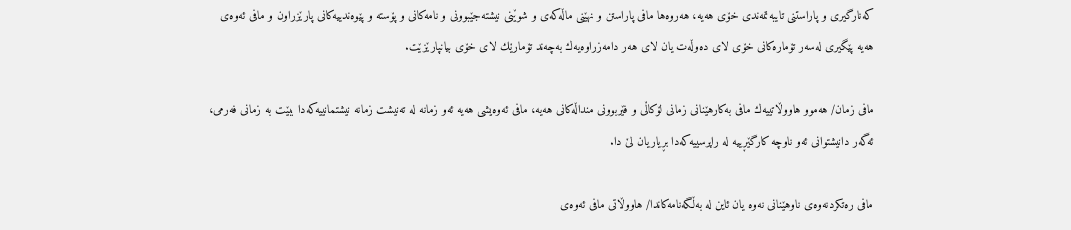كه‌نارگیرى و پاراستنى تایبه‌تمه‌ندى خۆى هه‌یه‌، هه‌روه‌ها مافى پاراستن و نهێنى ماڵه‌كه‌ى و شوێنى نیشته‌جێبوونى و نامه‌كانى و پۆسته‌ و پێوه‌ندییه‌كانى پارێزراون و مافى ئه‌وه‌ى هه‌یه‌ پێگیرى له‌سه‌ر تۆماره‌كانى خۆى لاى ده‌وڵه‌ت یان لاى هه‌ر دامه‌زراوه‌یه‌ك به‌چه‌ند تۆمارێك لاى خۆى بیانپارێزێت.

مافى زمان/ هه‌موو هاووڵاتییه‌ك مافى به‌كارهێنانى زمانى لۆكاڵى و فێربوونى منداڵه‌كانى هه‌یه‌، مافى ئه‌وه‌یشى هه‌یه‌ ئه‌و زمانه‌ له‌ ته‌نیشت زمانه‌ نیشتمانییه‌كه‌دا ببێت به‌ زمانى فه‌رمى، ئه‌گه‌ر دانیشتوانى ئه‌و ناوچه‌ كارگێڕییه‌ له‌ راپرسییه‌كه‌دا بڕیاریان لێ دا.

مافى ره‌تكردنه‌وه‌ى ناوهێنانى نه‌وه‌ یان ئاین له‌ به‌ڵگه‌نامه‌كاندا/ هاووڵاتى مافى ئه‌وه‌ى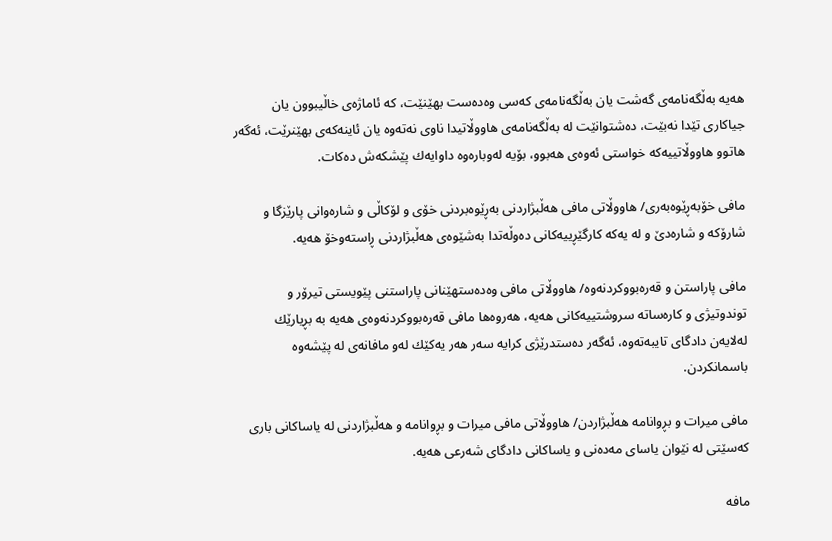هه‌یه‌ به‌ڵگه‌نامه‌ى گه‌شت یان به‌ڵگه‌نامه‌ى كه‌سى وه‌ده‌ست بهێنێت، كه‌ ئاماژه‌ى خاڵیبوون یان جیاكارى تێدا نه‌بێت، ده‌شتوانێت له‌ به‌ڵگه‌نامه‌ى هاووڵاتیدا ناوى نه‌ته‌وه‌ یان ئاینه‌كه‌ى بهێنرێت، ئه‌گه‌ر هاتوو هاووڵاتییه‌كه‌ خواستى ئه‌وه‌ى هه‌بوو، بۆیه‌ له‌وباره‌وه‌ داوایه‌ك پێشكه‌ش ده‌كات.

مافى خۆبه‌ڕێوه‌به‌رى/ هاووڵاتى مافى هه‌ڵبژاردنى به‌ڕێوه‌بردنى خۆى و لۆكاڵى و شاره‌وانى پارێزگا و شارۆكه‌ و شاره‌دێ و له‌ یه‌كه‌ كارگێڕییه‌كانی ده‌وڵه‌تدا به‌شێوه‌ى هه‌ڵبژاردنى ڕاسته‌وخۆ هه‌یه‌.

مافى پاراستن و قه‌ره‌بووكردنه‌وه‌/ هاووڵاتى مافى وه‌ده‌ستهێنانى پاراستنى پێویستى تیرۆر و توندوتیژى و كاره‌ساته‌ سروشتییه‌كانی هه‌یه‌، هه‌روه‌ها مافى قه‌ره‌بووكردنه‌وه‌ى هه‌یه‌ به‌ بڕیارێك له‌لایه‌ن دادگاى تایبه‌ته‌وه‌، ئه‌گه‌ر ده‌ستدرێژى كرایه‌ سه‌ر هه‌ر یه‌كێك له‌و مافانه‌ى له‌ پێشه‌وه‌ باسمانكردن.

مافى میرات و بڕوانامه‌ هه‌ڵبژاردن/ هاووڵاتى مافى میرات و بڕوانامه‌ و هه‌ڵبژاردنى له‌ یاساكانى بارى كه‌سێتى له‌ نێوان یاساى مه‌ده‌نى و یاساكانى دادگاى شه‌رعى هه‌یه‌.

مافه‌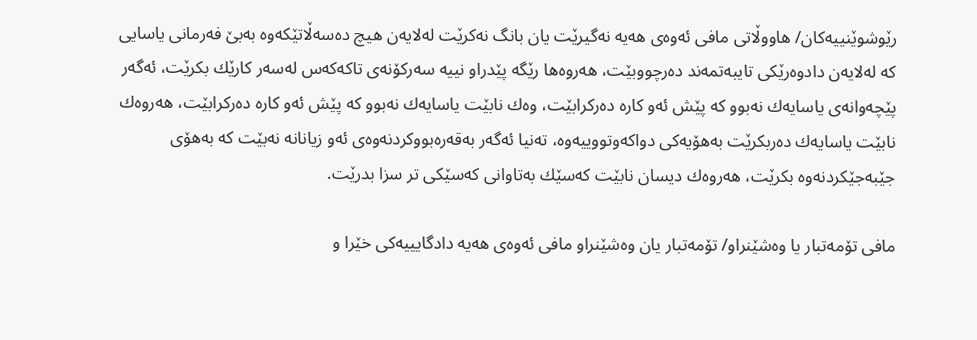رێوشوێنییه‌كان/ هاووڵاتى مافى ئه‌وه‌ى هه‌یه‌ نه‌گیرێت یان بانگ نه‌كرێت له‌لایه‌ن هیچ ده‌سه‌ڵاتێكه‌وه‌ به‌بێ فه‌رمانى یاسایی كه‌ له‌لایه‌ن دادوه‌رێكى تایبه‌تمه‌ند ده‌رچووبێت، هه‌روه‌ها رێگه‌ پێدراو نییه‌ سه‌ركۆنه‌ى تاكه‌كه‌س له‌سه‌ر كارێك بكرێت، ئه‌گه‌ر پێچه‌وانه‌ى یاسایه‌ك نه‌بوو كه‌ پێش ئه‌و كاره‌ ده‌ركرابێت، وه‌ك نابێت یاسایه‌ك نه‌بوو كه‌ پێش ئه‌و كاره‌ ده‌ركرابێت، هه‌روه‌ك نابێت یاسایه‌ك ده‌ربكرێت به‌هۆیه‌كى دواكه‌وتووییه‌وه‌، ته‌نیا ئه‌گه‌ر به‌قه‌ره‌بووكردنه‌وه‌ى ئه‌و زیانانه‌ نه‌بێت كه‌ به‌هۆى جێبه‌جێكردنه‌وه‌ بكرێت، هه‌روه‌ك دیسان نابێت كه‌سێك به‌تاوانى كه‌سێكى تر سزا بدرێت.

مافى تۆمه‌تبار یا وه‌شێنراو/ تۆمه‌تبار یان وه‌شێنراو مافى ئه‌وه‌ى هه‌یه‌ دادگایییه‌كى خێرا و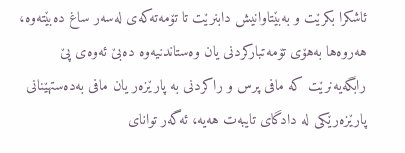ئاشكرا بكرێت و به‌بێتاوانیش دابنرێت تا تۆمه‌ته‌كه‌ى له‌سه‌ر ساغ ده‌بێته‌وه‌، هه‌روه‌ها به‌هۆى تۆمه‌تباركردنى یان وه‌ستاندنیه‌وه‌ ده‌بێ ئه‌وه‌ى پێ رابگه‌یه‌نرێت كه‌ مافى پرس و راكردنى به‌ پارێزه‌ر یان مافى به‌ده‌ستهێنانى پارێزه‌رێكى له‌ دادگاى تایبه‌ت هه‌یه‌، ئه‌گه‌ر تواناى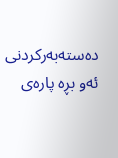ده‌سته‌به‌ركردنى ئه‌و بڕه‌ پاره‌ى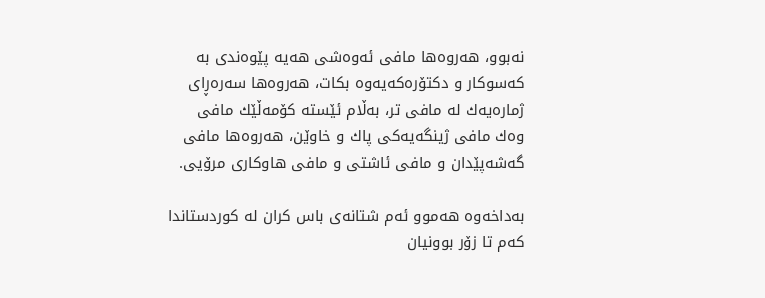نه‌بوو، هه‌روه‌ها مافى ئه‌وه‌شى هه‌یه‌ پێوه‌ندى به‌ كه‌سوكار و دكتۆره‌كه‌یه‌وه‌ بكات، هه‌روه‌ها سه‌ره‌ڕاى ژماره‌یه‌ك له‌ مافى تر، به‌ڵام ئێسته‌ كۆمه‌ڵێك مافى وه‌ك مافى ژینگه‌یه‌كى پاك و خاوێن، هه‌روه‌ها مافى گه‌شه‌پێدان و مافى ئاشتى و مافى هاوكارى مرۆیی.

به‌داخه‌وه‌ هه‌موو ئه‌م شتانه‌ی باس كران له‌ كوردستاندا كه‌م تا زۆر بوونیان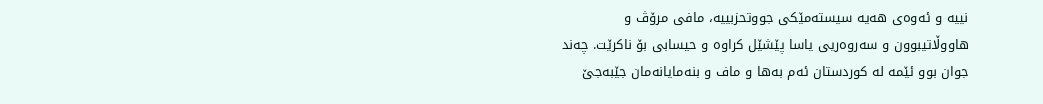نییه‌ ‌و ئه‌وه‌ی هه‌یه‌ سیسته‌مێكی جووتحزبییه‌، مافی مرۆڤ ‌و هاووڵاتیبوون ‌و سه‌روه‌ریی یاسا پێشێل كراوه‌ ‌و حیسابی بۆ ناكرێت. چه‌ند جوان بوو ئێمه‌ له‌ كوردستان ئه‌م به‌ها ‌و ماف ‌و بنه‌مایانه‌مان جێبه‌جێ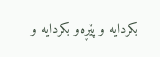بكردایه‌ ‌و پێڕه‌و بكردایه‌ ‌و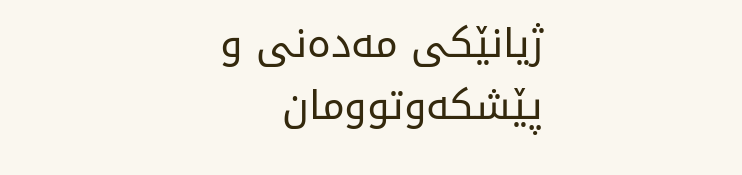ژیانێكی مه‌ده‌نی ‌و پێشكه‌وتوومان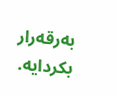به‌رقه‌رار بكردایه‌.